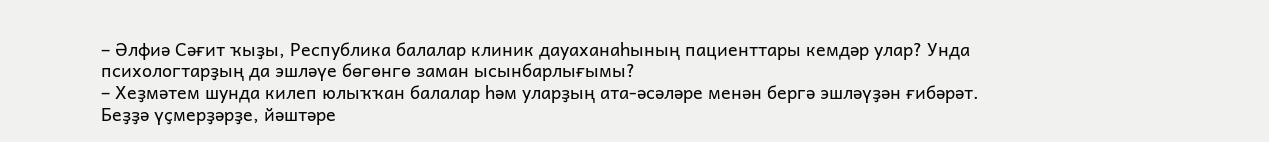– Әлфиә Сәғит ҡыҙы, Республика балалар клиник дауаханаһының пациенттары кемдәр улар? Унда психологтарҙың да эшләүе бөгөнгө заман ысынбарлығымы?
– Хеҙмәтем шунда килеп юлыҡҡан балалар һәм уларҙың ата-әсәләре менән бергә эшләүҙән ғибәрәт. Беҙҙә үҫмерҙәрҙе, йәштәре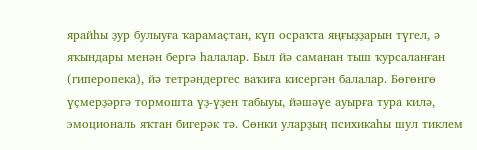ярайһы ҙур булыуға ҡарамаҫтан, күп осраҡта яңғыҙҙарын түгел, ә яҡындары менән бергә һалалар. Был йә саманан тыш ҡурсаланған (гиперопека), йә тетрәндергес ваҡиға кисергән балалар. Бөгөнгө үҫмерҙәргә тормошта үҙ-үҙен табыуы, йәшәүе ауырға тура килә, эмоциональ яҡтан бигерәк тә. Сөнки уларҙың психикаһы шул тиклем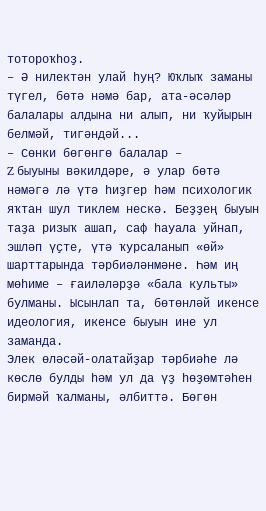тотороҡһоҙ.
– Ә нилектән улай һуң? Юҡлыҡ заманы түгел, бөтә нәмә бар, ата-әсәләр балалары алдына ни алып, ни ҡуйырын белмәй, тигәндәй...
– Сөнки бөгөнгө балалар –
Z быуыны вәкилдәре, ә улар бөтә нәмәгә лә үтә һиҙгер һәм психологик яҡтан шул тиклем нескә. Беҙҙең быуын таҙа ризыҡ ашап, саф һауала уйнап, эшләп үҫте, үтә ҡурсаланып «өй» шарттарында тәрбиәләнмәне. Һәм иң мөһиме – ғаиләләрҙә «бала культы» булманы. Ысынлап та, бөтөнләй икенсе идеология, икенсе быуын ине ул заманда.
Элек өләсәй-олатайҙар тәрбиәһе лә көслө булды һәм ул да үҙ һөҙөмтәһен бирмәй ҡалманы, әлбиттә. Бөгөн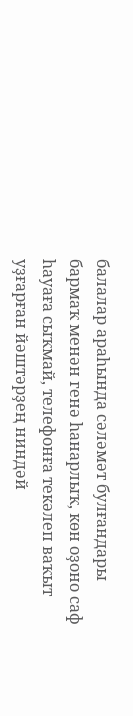балалар араһында сәләмәт булғандары бармаҡ менән генә һанарлыҡ, көн оҙоно саф һауаға сыҡмай, телефонға текәлеп ваҡыт уҙғарған йәштәрҙең ниндәй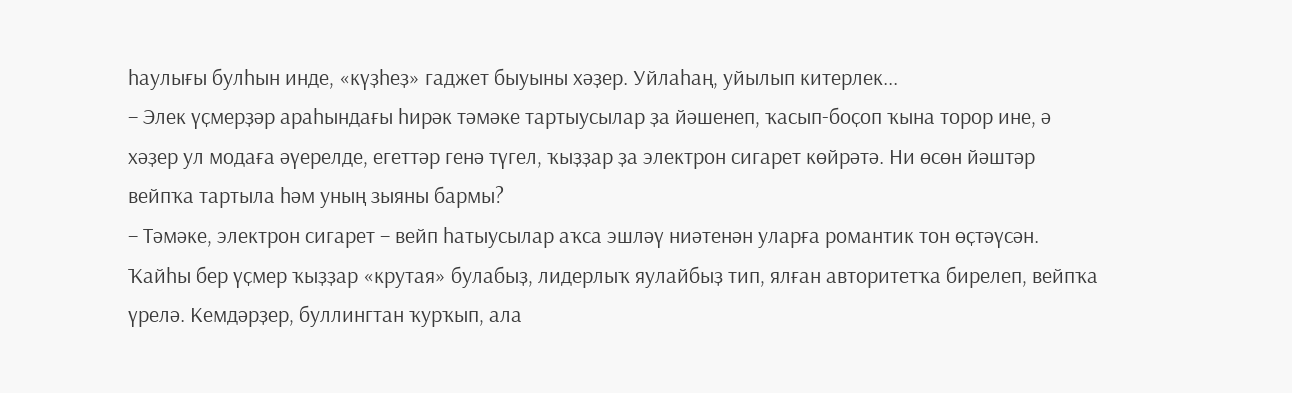һаулығы булһын инде, «күҙһеҙ» гаджет быуыны хәҙер. Уйлаһаң, уйылып китерлек...
– Элек үҫмерҙәр араһындағы һирәк тәмәке тартыусылар ҙа йәшенеп, ҡасып-боҫоп ҡына торор ине, ә хәҙер ул модаға әүерелде, егеттәр генә түгел, ҡыҙҙар ҙа электрон сигарет көйрәтә. Ни өсөн йәштәр вейпҡа тартыла һәм уның зыяны бармы?
– Тәмәке, электрон сигарет – вейп һатыусылар аҡса эшләү ниәтенән уларға романтик тон өҫтәүсән. Ҡайһы бер үҫмер ҡыҙҙар «крутая» булабыҙ, лидерлыҡ яулайбыҙ тип, ялған авторитетҡа бирелеп, вейпҡа үрелә. Кемдәрҙер, буллингтан ҡурҡып, ала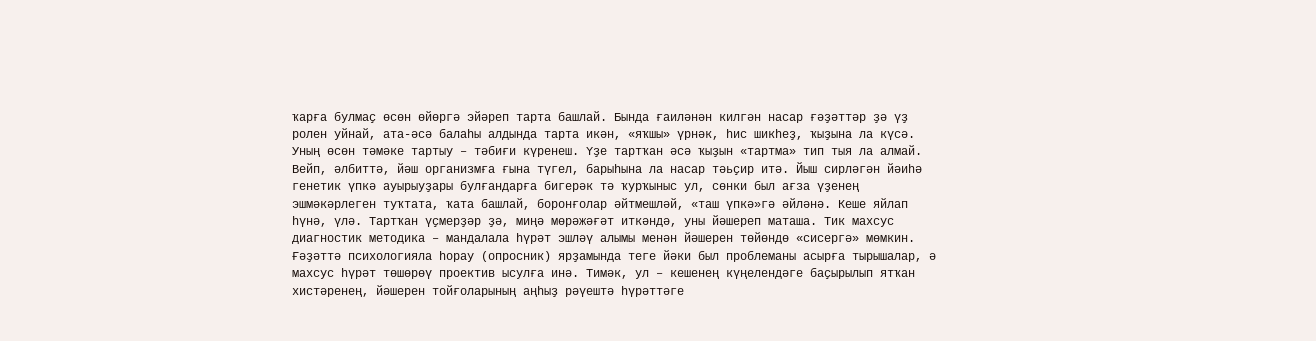ҡарға булмаҫ өсөн өйөргә эйәреп тарта башлай. Бында ғаиләнән килгән насар ғәҙәттәр ҙә үҙ ролен уйнай, ата-әсә балаһы алдында тарта икән, «яҡшы» үрнәк, һис шикһеҙ, ҡыҙына ла күсә. Уның өсөн тәмәке тартыу – тәбиғи күренеш. Үҙе тартҡан әсә ҡыҙын «тартма» тип тыя ла алмай.
Вейп, әлбиттә, йәш организмға ғына түгел, барыһына ла насар тәьҫир итә. Йыш сирләгән йәиһә генетик үпкә ауырыуҙары булғандарға бигерәк тә ҡурҡыныс ул, сөнки был ағза үҙенең эшмәкәрлеген туҡтата, ҡата башлай, боронғолар әйтмешләй, «таш үпкә»гә әйләнә. Кеше яйлап һүнә, үлә. Тартҡан үҫмерҙәр ҙә, миңә мөрәжәғәт иткәндә, уны йәшереп маташа. Тик махсус диагностик методика – мандалала һүрәт эшләү алымы менән йәшерен төйөндө «сисергә» мөмкин. Ғәҙәттә психологияла һорау (опросник) ярҙамында теге йәки был проблеманы асырға тырышалар, ә махсус һүрәт төшөрөү проектив ысулға инә. Тимәк, ул – кешенең күңелендәге баҫырылып ятҡан хистәренең, йәшерен тойғоларының аңһыҙ рәүештә һүрәттәге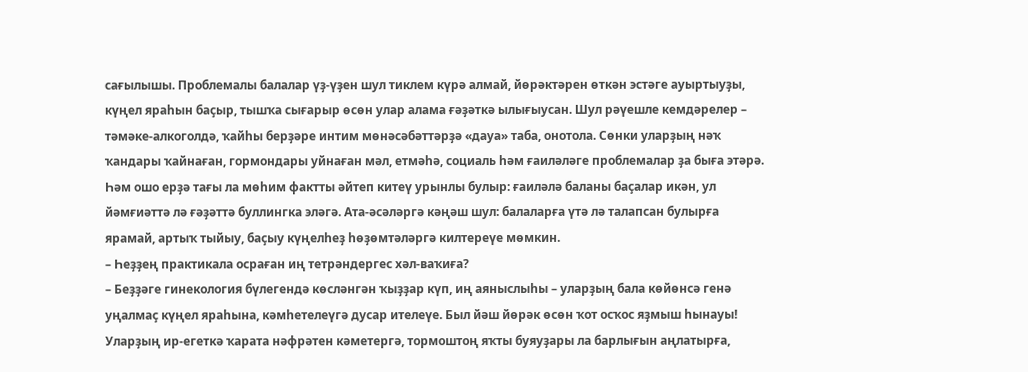сағылышы. Проблемалы балалар үҙ-үҙен шул тиклем күрә алмай, йөрәктәрен өткән эстәге ауыртыуҙы, күңел яраһын баҫыр, тышҡа сығарыр өсөн улар алама ғәҙәткә ылығыусан. Шул рәүешле кемдәрелер – тәмәке-алкоголдә, ҡайһы берҙәре интим мөнәсәбәттәрҙә «дауа» таба, онотола. Сөнки уларҙың нәҡ ҡандары ҡайнаған, гормондары уйнаған мәл, етмәһә, социаль һәм ғаиләләге проблемалар ҙа быға этәрә. Һәм ошо ерҙә тағы ла мөһим фактты әйтеп китеү урынлы булыр: ғаиләлә баланы баҫалар икән, ул йәмғиәттә лә ғәҙәттә буллингка эләгә. Ата-әсәләргә кәңәш шул: балаларға үтә лә талапсан булырға ярамай, артыҡ тыйыу, баҫыу күңелһеҙ һөҙөмтәләргә килтереүе мөмкин.
– Һеҙҙең практикала осраған иң тетрәндергес хәл-ваҡиға?
– Беҙҙәге гинекология бүлегендә көсләнгән ҡыҙҙар күп, иң аяныслыһы – уларҙың бала көйөнсә генә уңалмаҫ күңел яраһына, кәмһетелеүгә дусар ителеүе. Был йәш йөрәк өсөн ҡот осҡос яҙмыш һынауы! Уларҙың ир-егеткә ҡарата нәфрәтен кәметергә, тормоштоң яҡты буяуҙары ла барлығын аңлатырға,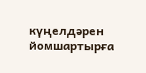күңелдәрен йомшартырға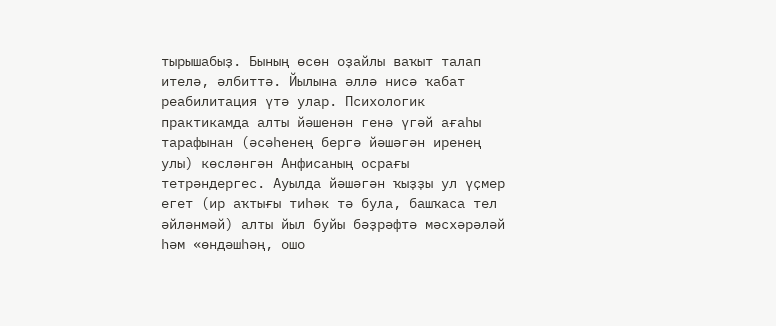тырышабыҙ. Бының өсөн оҙайлы ваҡыт талап ителә, әлбиттә. Йылына әллә нисә ҡабат реабилитация үтә улар. Психологик практикамда алты йәшенән генә үгәй ағаһы тарафынан (әсәһенең бергә йәшәгән иренең улы) көсләнгән Анфисаның осрағы тетрәндергес. Ауылда йәшәгән ҡыҙҙы ул үҫмер егет (ир аҡтығы тиһәк тә була, башҡаса тел әйләнмәй) алты йыл буйы бәҙрәфтә мәсхәрәләй һәм «өндәшһәң, ошо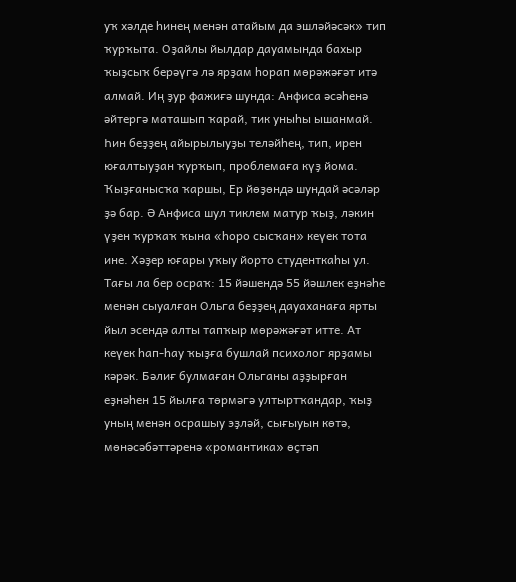уҡ хәлде һинең менән атайым да эшләйәсәк» тип ҡурҡыта. Оҙайлы йылдар дауамында бахыр ҡыҙсыҡ берәүгә лә ярҙам һорап мөрәжәғәт итә алмай. Иң ҙур фажиғә шунда: Анфиса әсәһенә әйтергә маташып ҡарай, тик уныһы ышанмай. Һин беҙҙең айырылыуҙы теләйһең, тип, ирен юғалтыуҙан ҡурҡып, проблемаға күҙ йома. Ҡыҙғанысҡа ҡаршы, Ер йөҙөндә шундай әсәләр ҙә бар. Ә Анфиса шул тиклем матур ҡыҙ, ләкин үҙен ҡурҡаҡ ҡына «һоро сысҡан» кеүек тота ине. Хәҙер юғары уҡыу йорто студенткаһы ул.
Тағы ла бер осраҡ: 15 йәшендә 55 йәшлек еҙнәһе менән сыуалған Ольга беҙҙең дауаханаға ярты йыл эсендә алты тапҡыр мөрәжәғәт итте. Ат кеүек һап-һау ҡыҙға бушлай психолог ярҙамы кәрәк. Бәлиғ булмаған Ольганы аҙҙырған еҙнәһен 15 йылға төрмәгә ултыртҡандар, ҡыҙ уның менән осрашыу эҙләй, сығыуын көтә, мөнәсәбәттәренә «романтика» өҫтәп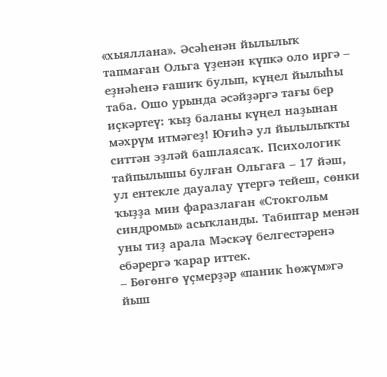«хыяллана». Әсәһенән йылылыҡ тапмаған Ольга үҙенән күпкә оло иргә – еҙнәһенә ғашиҡ булып, күңел йылыһы таба. Ошо урында әсәйҙәргә тағы бер иҫкәртеү: ҡыҙ баланы күңел наҙынан мәхрүм итмәгеҙ! Юғиһә ул йылылыҡты ситтән эҙләй башлаясаҡ. Психологик тайпылышы булған Ольгаға – 17 йәш, ул ентекле дауалау үтергә тейеш, сөнки ҡыҙҙа мин фаразлаған «Стокгольм синдромы» асыҡланды. Табиптар менән уны тиҙ арала Мәскәү белгестәренә ебәрергә ҡарар иттек.
– Бөгөнгө үҫмерҙәр «паник һөжүм»гә йыш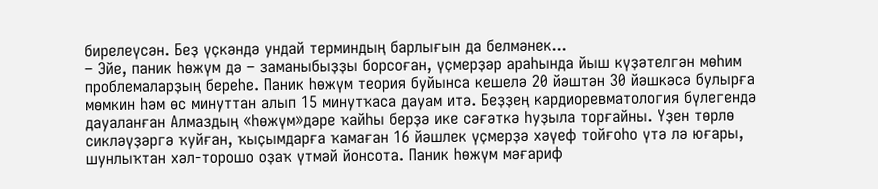бирелеүсән. Беҙ үҫкәндә ундай терминдың барлығын да белмәнек...
– Эйе, паник һөжүм дә – заманыбыҙҙы борсоған, үҫмерҙәр араһында йыш күҙәтелгән мөһим проблемаларҙың береһе. Паник һөжүм теория буйынса кешелә 20 йәштән 30 йәшкәсә булырға мөмкин һәм өс минуттан алып 15 минутҡаса дауам итә. Беҙҙең кардиоревматология бүлегендә дауаланған Алмаздың «һөжүм»дәре ҡайһы берҙә ике сәғәткә һуҙыла торғайны. Үҙен төрлө сикләүҙәргә ҡуйған, ҡыҫымдарға ҡамаған 16 йәшлек үҫмерҙә хәүеф тойғоһо үтә лә юғары, шунлыҡтан хәл-торошо оҙаҡ үтмәй йонсота. Паник һөжүм мәғариф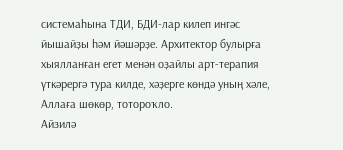системаһына ТДИ, БДИ-лар килеп ингәс йышайҙы һәм йәшәрҙе. Архитектор булырға хыялланған егет менән оҙайлы арт-терапия үткәрергә тура килде, хәҙерге көндә уның хәле, Аллаға шөкөр, тотороҡло.
Айзилә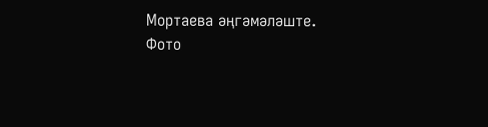Мортаева әңгәмәләште.
Фото